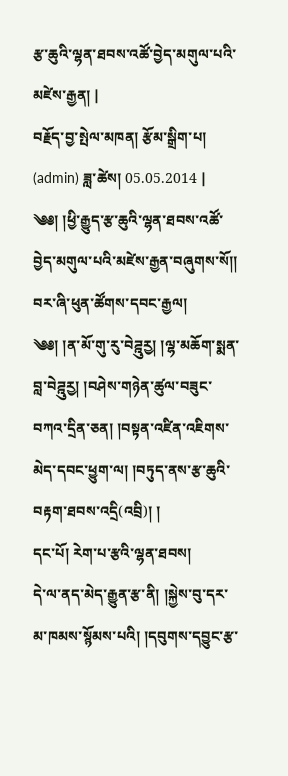རྩ་ཆུའི་ལྷན་ཐབས་འཚོ་བྱེད་མགུལ་པའི་མཛེས་རྒྱན། |
བརྗོད་བྱ་སྤེལ་མཁན། རྩོམ་སྒྲིག་པ། (admin) ཟླ་ཚེས། 05.05.2014 |
༄༅། །ཕྱི་རྒྱུད་རྩ་ཆུའི་ལྷན་ཐབས་འཚོ་བྱེད་མགུལ་པའི་མཛེས་རྒྱན་བཞུགས་སོ།།
བར་ཞི་ཕུན་ཚོགས་དབང་རྒྱལ།
༄༅། །ན་མོ་གུ་རུ་བེཌྰུརྱ། །ལྷ་མཆོག་སྨན་བླ་བེཌྰུརྱ། །བཤེས་གཉེན་ཚུལ་བཟུང་བཀའ་དྲིན་ཅན། །བསྟན་འཛིན་འཇིགས་མེད་དབང་ཕྱུག་ལ། །བཏུད་ནས་རྩ་ཆུའི་བརྟག་ཐབས་འདྲི(འབྲི)། །
དང་པོ། རེག་པ་རྩའི་ལྷན་ཐབས།
དེ་ལ་ནད་མེད་རྒྱུན་རྩ་ནི། །སྐྱེས་བུ་དར་མ་ཁམས་སྙོམས་པའི། །དབུགས་དབྱུང་རྩ་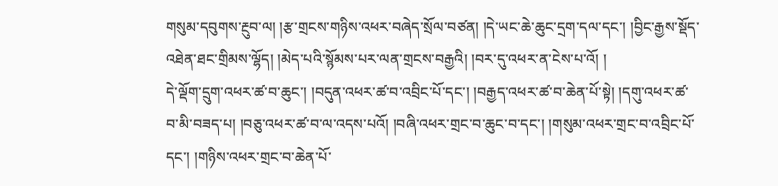གསུམ་དབུགས་རྔུབ་ལ། །རྩ་གྲངས་གཉིས་འཕར་བཞེད་སྲོལ་བཙན། །དེ་ཡང་ཆེ་ཆུང་དྲག་དལ་དང་། །བྱིང་རྒྱས་སྡོད་འཐེན་ཐང་གྲིམས་ལྷོད། །མེད་པའི་སྙོམས་པར་ལན་གྲངས་བརྒྱའི། །བར་དུ་འཕར་ན་ངེས་པ་འོ། །
དེ་ལྡོག་དྲུག་འཕར་ཚ་བ་ཆུང་། །བདུན་འཕར་ཚ་བ་འབྲིང་པོ་དང་། །བརྒྱད་འཕར་ཚ་བ་ཆེན་པོ་སྟེ། །དགུ་འཕར་ཚ་བ་མི་བཟད་པ། །བཅུ་འཕར་ཚ་བ་ལ་འདས་པའོ། །བཞི་འཕར་གྲང་བ་ཆུང་བ་དང་། །གསུམ་འཕར་གྲང་བ་འབྲིང་པོ་དང་། །གཉིས་འཕར་གྲང་བ་ཆེན་པོ་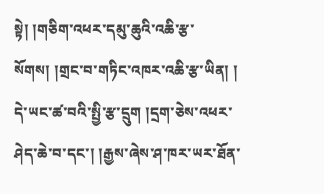སྟེ། །གཅིག་འཕར་དམུ་ཆུའི་འཆི་རྩ་སོགས། །གྲང་བ་གཏིང་འཁར་འཆི་རྩ་ཡིན། །
དེ་ཡང་ཚ་བའི་སྤྱི་རྩ་དྲུག །དྲག་ཅེས་འཕར་ཤེད་ཆེ་བ་དང་། །རྒྱས་ཞེས་ཤ་ཁར་ཡར་ཐོན་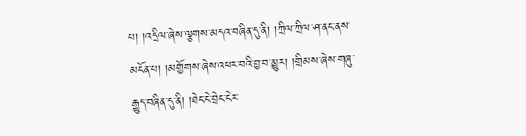པ། །འདྲིལ་ཞེས་ལྕགས་མདའ་བཞིན་དུ་ནི། །ཀྲིལ་ཀྲིལ་ཤ་ནང་ནས་མངོན་པ། །མགྱོགས་ཞེས་འཕར་བའི་བྱ་བ་མྱུར། །གྲིམས་ཞེས་གཞུ་རྒྱུད་བཞིན་དུ་ནི། །ཐེང་ངེ་བྲེང་ངེར་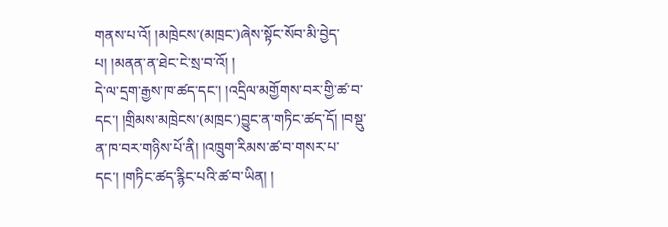གནས་པ་འོ། །མཁྲེངས་(མཁྲང་)ཞེས་སྟོང་སོབ་མི་བྱེད་པ། །མནན་ན་ཐེང་ངེ་སྲ་བ་འོ། །
དེ་ལ་དྲག་རྒྱས་ཁ་ཚད་དང་། །འདྲིལ་མགྱོགས་བར་གྱི་ཚ་བ་དང་། །གྲིམས་མཁྲེངས་(མཁྲང་)བྱུང་ན་གཏིང་ཚད་དོ། །བསྡུ་ན་ཁ་བར་གཉིས་པོ་ནི། །འཁྲུག་རིམས་ཚ་བ་གསར་པ་དང་། །གཏིང་ཚད་རྙིང་པའི་ཚ་བ་ཡིན། །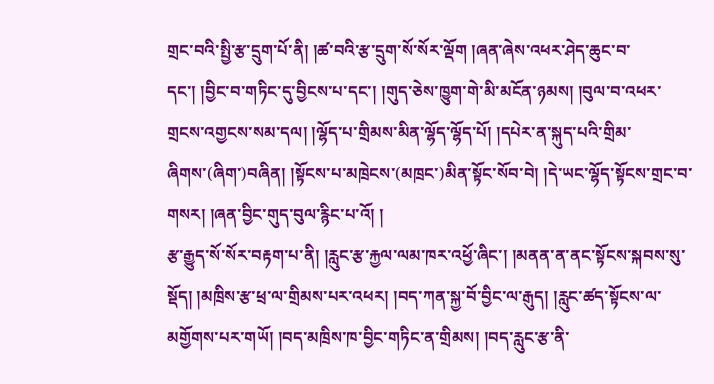གྲང་བའི་སྤྱི་རྩ་དྲུག་པོ་ནི། །ཚ་བའི་རྩ་དྲུག་སོ་སོར་ལྡོག །ཞན་ཞེས་འཕར་ཤེད་ཆུང་བ་དང་། །བྱིང་བ་གཏིང་དུ་བྱིངས་པ་དང་། །གུད་ཅེས་ཁྱུག་གེ་མི་མངོན་ཉམས། །བུལ་བ་འཕར་གྲངས་འགྱངས་སམ་དལ། །ལྷོད་པ་གྲིམས་མིན་ལྷོད་ལྷོད་པོ། །དཔེར་ན་སྐུད་པའི་གྲིམ་ཞིགས་(ཞིག་)བཞིན། །སྟོངས་པ་མཁྲེངས་(མཁྲང་)མིན་སྟོང་སོབ་བེ། །དེ་ཡང་ལྷོད་སྟོངས་གྲང་བ་གསར། །ཞན་བྱིང་གུད་བུལ་རྙིང་པ་འོ། །
རྩ་རྒྱུད་སོ་སོར་བརྟག་པ་ནི། །རླུང་རྩ་རྐྱལ་ལམ་ཁར་འཕྱོ་ཞིང་། །མནན་ན་ནང་སྟོངས་སྐབས་སུ་སྡོད། །མཁྲིས་རྩ་ཕྲ་ལ་གྲིམས་པར་འཕར། །བད་ཀན་སྐྱ་བོ་བྱིང་ལ་རྒུད། །རླུང་ཚད་སྟོངས་ལ་མགྱོགས་པར་གཡོ། །བད་མཁྲིས་ཁ་བྱིང་གཏིང་ན་གྲིམས། །བད་རླུང་རྩ་ནི་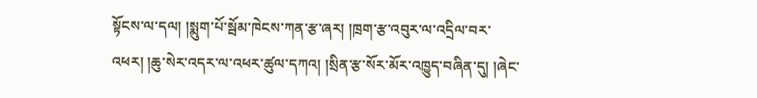སྟོངས་ལ་དལ། །སྨུག་པོ་སྦོམ་ཁེངས་ཀན་རྩ་ཞར། །ཁྲག་རྩ་འབུར་ལ་འདྲིལ་བར་འཕར། །ཆུ་སེར་འདར་ལ་འཕར་ཚུལ་དཀའ། །སྲིན་རྩ་སོར་མོར་འཁྱུད་བཞིན་དུ། །ཞེང་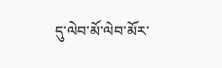དུ་ལེབ་མོ་ལེབ་མོར་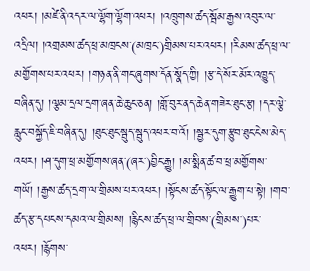འཕར། །མཛེ་ནི་འདར་ལ་ལྷོག་ལྷོག་འཕར། །འཁྲུགས་ཚད་སྦོམ་རྒྱས་འབུར་ལ་འདྲིལ། །འགྲམས་ཚད་ཕྲ་མཁྲངས་(མཁྲང་)གྲིམས་པར་འཕར། །རིམས་ཚད་ཕྲ་ལ་མགྱོགས་པར་འཕར། །གཉན་ནི་གང་ཞུགས་དོན་སྣོད་ཀྱི། །རྩ་དེ་སོར་མོར་འཁྱུད་བཞིན་དུ། །ལྕམ་དྲལ་དྲག་ཞན་ཆེ་ཆུང་ཅན། །གློ་བུར་ནད་ཆེན་གཟེར་ཐུང་རྩ། །དར་ལྕེ་རླུང་བསྐྱོད་ཇི་བཞིན་དུ། །ཐུང་ཐུང་སྦུད་སྦུད་འཕར་བ་འོ། །སྦྱར་དུག་རྩུབ་ཐུང་ངེས་མེད་འཕར། །ཤ་དུག་ཕྲ་མགྱོགས་ཞན་(ཞར་)བྱིང་རྒྱུ། །མ་སྨིན་ཚ་བ་ཕྲ་མགྱོགས་གཡོ། །རྒྱས་ཚད་དྲག་ལ་གྲིམས་པར་འཕར། །སྟོངས་ཚད་སྟོང་ལ་རྒྱུག་པ་སྟེ། །གབ་ཚད་རྩ་དཔངས་དམའ་ལ་གྲིམས། །རྙིངས་ཚད་ཕྲ་ལ་གྲིབས་(གྲིམས་)པར་འཕར། །རྙོགས་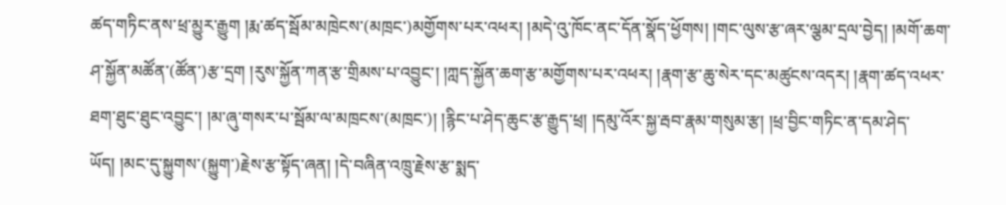ཚད་གཏིང་ནས་ཕྲ་མྱུར་རྒྱུག །རྨ་ཚད་སྦོམ་མཁྲེངས་(མཁྲང་)མགྱོགས་པར་འཕར། །མདེ་འུ་ཁོང་ནང་དོན་སྣོད་ཕྱོགས། །གང་ལུས་རྩ་ཞར་ལྕམ་དྲལ་བྱེད། །མགོ་ཆག་ཤ་སྐྱོན་མཚོན་(ཚོན་)རྩ་དྲག །རུས་སྐྱོན་ཀན་རྩ་གྲིམས་པ་འབྱུང་། །ཀླད་སྐྱོན་ཆག་རྩ་མགྱོགས་པར་འཕར། །རྣག་རྩ་ཆུ་སེར་དང་མཚུངས་འདར། །རྣག་ཚད་འཕར་ཐག་ཐུང་ཐུང་འབྱུང་། །མ་ཞུ་གསར་པ་སྦོམ་ལ་མཁྲངས་(མཁྲང་)། །རྙིང་པ་ཤེད་ཆུང་རྩ་རྒྱུད་ཕྲ། །དམུ་འོར་སྐྱ་རྦབ་རྣམ་གསུམ་རྩ། །ཕྲ་བྱིང་གཏིང་ན་དམ་ཤེད་ཡོད། །མང་དུ་སྐྱུགས་(སྐྱུག་)རྗེས་རྩ་སྟོད་ཞན། །དེ་བཞིན་འཁྲུ་རྗེས་རྩ་སྨད་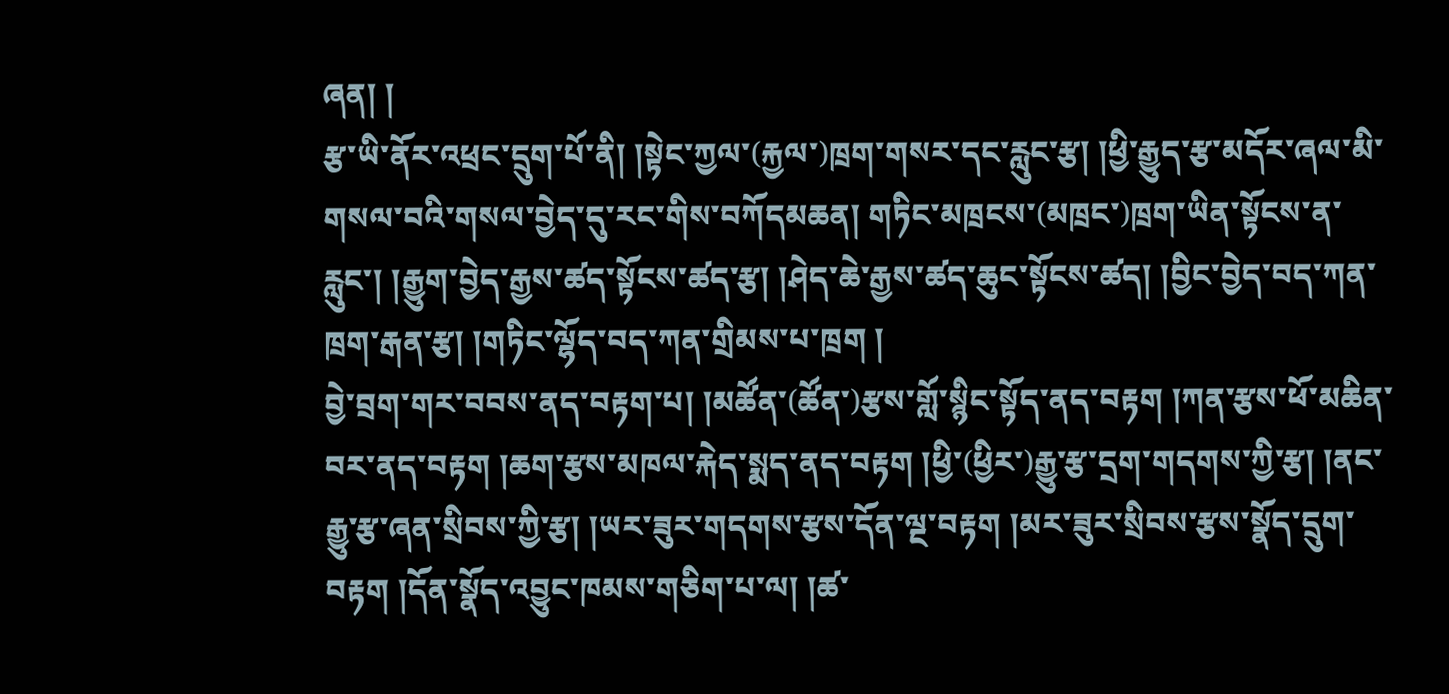ཞན། །
རྩ་ཡི་ནོར་འཕྲང་དྲུག་པོ་ནི། །སྟེང་ཀྱལ་(རྐྱལ་)ཁྲག་གསར་དང་རླུང་རྩ། །ཕྱི་རྒྱུད་རྩ་མདོར་ཞལ་མི་གསལ་བའི་གསལ་བྱེད་དུ་རང་གིས་བཀོདམཆན། གཏིང་མཁྲངས་(མཁྲང་)ཁྲག་ཡིན་སྟོངས་ན་རླུང་། །རྒྱུག་བྱེད་རྒྱས་ཚད་སྟོངས་ཚད་རྩ། །ཤེད་ཆེ་རྒྱས་ཚད་ཆུང་སྟོངས་ཚད། །བྱིང་བྱེད་བད་ཀན་ཁྲག་རྒན་རྩ། །གཏིང་ལྷོད་བད་ཀན་གྲིམས་པ་ཁྲག །
བྱེ་བྲག་གར་བབས་ནད་བརྟག་པ། །མཚོན་(ཚོན་)རྩས་གློ་སྙིང་སྟོད་ནད་བརྟག །ཀན་རྩས་ཕོ་མཆིན་བར་ནད་བརྟག །ཆག་རྩས་མཁལ་རྐེད་སྨད་ནད་བརྟག །ཕྱི་(ཕྱིར་)རྒྱུ་རྩ་དྲག་གདགས་ཀྱི་རྩ། །ནང་རྒྱུ་རྩ་ཞན་སྲིབས་ཀྱི་རྩ། །ཡར་ཟུར་གདགས་རྩས་དོན་ལྔ་བརྟག །མར་ཟུར་སྲིབས་རྩས་སྣོད་དྲུག་བརྟག །དོན་སྣོད་འབྱུང་ཁམས་གཅིག་པ་ལ། །ཚ་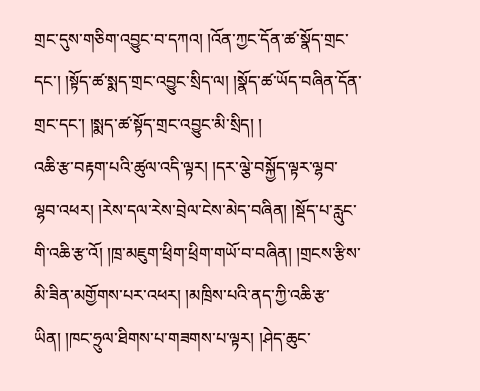གྲང་དུས་གཅིག་འབྱུང་བ་དཀའ། །འོན་ཀྱང་དོན་ཚ་སྣོད་གྲང་དང་། །སྟོད་ཚ་སྨད་གྲང་འབྱུང་སྲིད་ལ། །སྣོད་ཚ་ཡོད་བཞིན་དོན་གྲང་དང་། །སྨད་ཚ་སྟོད་གྲང་འབྱུང་མི་སྲིད། །
འཆི་རྩ་བརྟག་པའི་ཚུལ་འདི་ལྟར། །དར་ལྕེ་བསྐྱོད་ལྟར་ལྷབ་ལྷབ་འཕར། །རེས་དལ་རེས་བྲེལ་ངེས་མེད་བཞིན། །སྡོད་པ་རླུང་གི་འཆི་རྩ་འོ། །ཁྲ་མཇུག་ཕྲིག་ཕྲིག་གཡོ་བ་བཞིན། །གྲངས་རྩིས་མི་ཟིན་མགྱོགས་པར་འཕར། །མཁྲིས་པའི་ནད་ཀྱི་འཆི་རྩ་ཡིན། །ཁང་ཧྲུལ་ཐིགས་པ་གཟགས་པ་ལྟར། །ཤེད་ཆུང་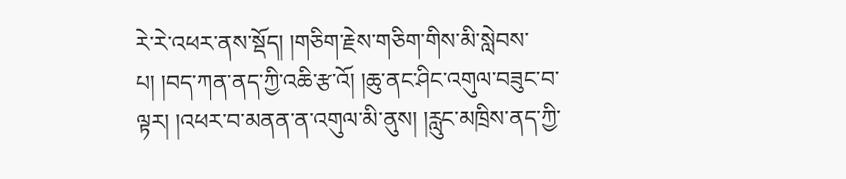རེ་རེ་འཕར་ནས་སྡོད། །གཅིག་རྗེས་གཅིག་གིས་མི་སླེབས་པ། །བད་ཀན་ནད་ཀྱི་འཆི་རྩ་འོ། །ཆུ་ནང་ཤིང་འགུལ་བཟུང་བ་ལྟར། །འཕར་བ་མནན་ན་འགུལ་མི་ནུས། །རླུང་མཁྲིས་ནད་ཀྱི་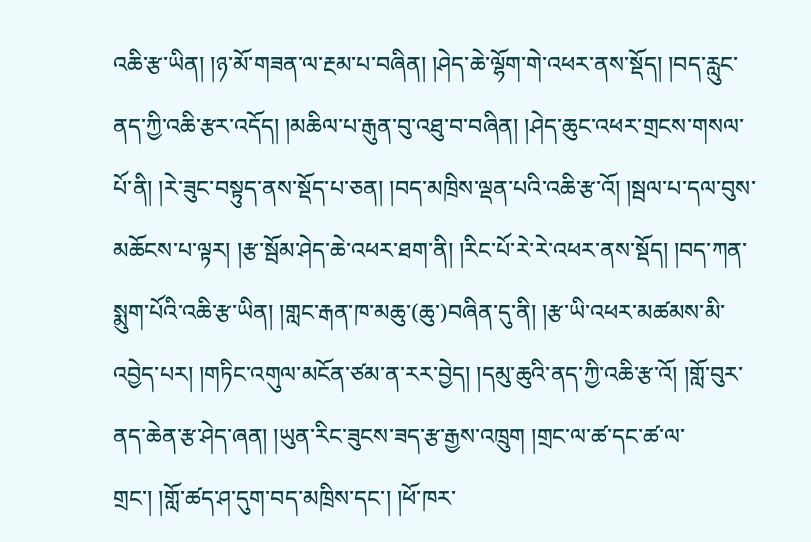འཆི་རྩ་ཡིན། །ཉ་མོ་གཟན་ལ་རྔམ་པ་བཞིན། །ཤེད་ཆེ་ལྷོག་གེ་འཕར་ནས་སྡོད། །བད་རླུང་ནད་ཀྱི་འཆི་རྩར་འདོད། །མཆིལ་པ་རྒུན་བུ་འཐུ་བ་བཞིན། །ཤེད་ཆུང་འཕར་གྲངས་གསལ་པོ་ནི། །རེ་ཟུང་བསྟུད་ནས་སྡོད་པ་ཅན། །བད་མཁྲིས་ལྡན་པའི་འཆི་རྩ་འོ། །སྦལ་པ་དལ་བུས་མཆོངས་པ་ལྟར། །རྩ་སྦོམ་ཤེད་ཆེ་འཕར་ཐག་ནི། །རིང་པོ་རེ་རེ་འཕར་ནས་སྡོད། །བད་ཀན་སྨུག་པོའི་འཆི་རྩ་ཡིན། །གླང་རྒན་ཁ་མཆུ་(ཆུ་)བཞིན་དུ་ནི། །རྩ་ཡི་འཕར་མཚམས་མི་འབྱེད་པར། །གཏིང་འགུལ་མངོན་ཙམ་ན་རར་བྱེད། །དམུ་ཆུའི་ནད་ཀྱི་འཆི་རྩ་འོ། །གློ་བུར་ནད་ཆེན་རྩ་ཤེད་ཞན། །ཡུན་རིང་ཟུངས་ཟད་རྩ་རྒྱས་འཁྲུག །གྲང་ལ་ཚ་དང་ཚ་ལ་གྲང་། །གློ་ཚད་ཤ་དུག་བད་མཁྲིས་དང་། །ཕོ་ཁར་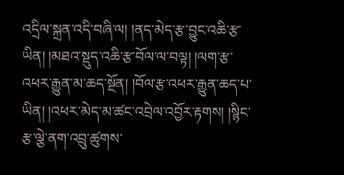འདྲིལ་སྐྲན་འདི་བཞི་ལ། །ནད་མེད་རྩ་བྱུང་འཆི་རྩ་ཡིན། །མཐའ་སྡུད་འཆི་རྩ་བོལ་ལ་བལྟ། །ལག་རྩ་འཕར་རྒྱུན་མ་ཆད་སྔོན། །བོལ་རྩ་འཕར་རྒྱུན་ཆད་པ་ཡིན། །འཕར་མེད་མ་ཚང་འབྲེལ་འབྱོར་རྟགས། །སྙིང་རྩ་ལྕེ་ནག་འབྲུ་ཚུགས་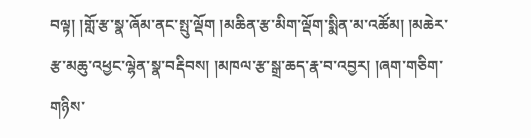བལྟ། །གློ་རྩ་སྣ་ཞོམ་ནང་སྤུ་ལྡོག །མཆིན་རྩ་མིག་ལྡོག་སྨིན་མ་འཚོམ། །མཆེར་རྩ་མཆུ་འཕྱང་ལྷེན་སྣ་བརྡིབས། །མཁལ་རྩ་སྒྲ་ཆད་རྣ་བ་འབྱར། །ཞག་གཅིག་གཉིས་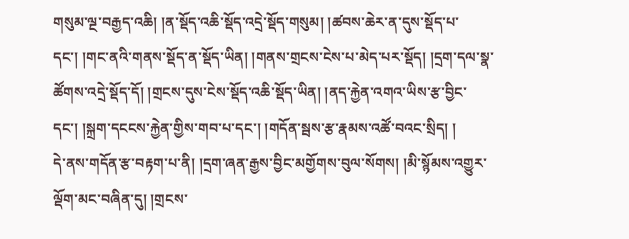གསུམ་ལྔ་བརྒྱད་འཆི། །ན་སྡོད་འཆི་སྡོད་འདྲེ་སྡོད་གསུམ། །ཚབས་ཆེར་ན་དུས་སྡོད་པ་དང་། །གང་ནའི་གནས་སྡོད་ན་སྡོད་ཡིན། །གནས་གྲངས་ངེས་པ་མེད་པར་སྡོད། །དྲག་དལ་སྣ་ཚོགས་འདྲེ་སྡོད་དོ། །གྲངས་དུས་ངེས་སྡོད་འཆི་སྡོད་ཡིན། །ནད་རྐྱེན་འགའ་ཡིས་རྩ་བྱིང་དང་། །སྐྲག་དངངས་རྐྱེན་གྱིས་གབ་པ་དང་། །གདོན་སྦས་རྩ་རྣམས་འཚོ་བའང་སྲིད། །
དེ་ནས་གདོན་རྩ་བརྟག་པ་ནི། །དྲག་ཞན་རྒྱས་བྱིང་མགྱོགས་བུལ་སོགས། །མི་སྙོམས་འགྱུར་ལྡོག་མང་བཞིན་དུ། །གྲངས་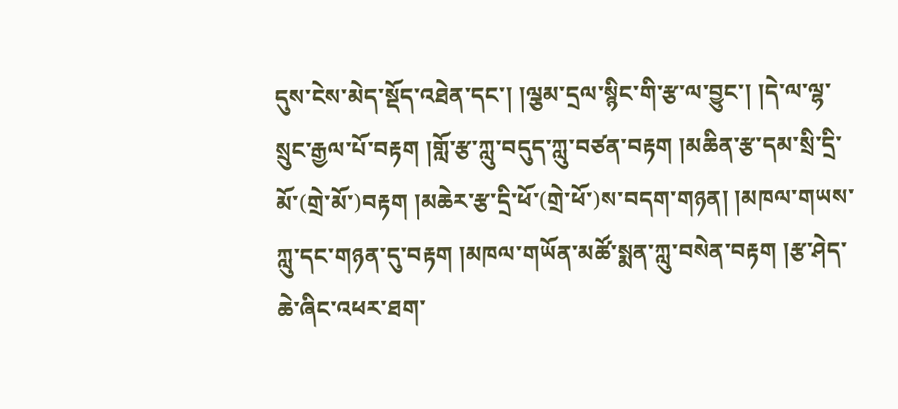དུས་ངེས་མེད་སྡོད་འཐེན་དང་། །ལྕམ་དྲལ་སྙིང་གི་རྩ་ལ་བྱུང་། །དེ་ལ་ལྷ་སྲུང་རྒྱལ་པོ་བརྟག །གློ་རྩ་ཀླུ་བདུད་ཀླུ་བཙན་བརྟག །མཆིན་རྩ་དམ་སྲི་དྲི་མོ་(གྲེ་མོ་)བརྟག །མཆེར་རྩ་དྲི་ཕོ་(གྲེ་ཕོ་)ས་བདག་གཉན། །མཁལ་གཡས་ཀླུ་དང་གཉན་དུ་བརྟག །མཁལ་གཡོན་མཚོ་སྨན་ཀླུ་བསེན་བརྟག །རྩ་ཤེད་ཆེ་ཞིང་འཕར་ཐག་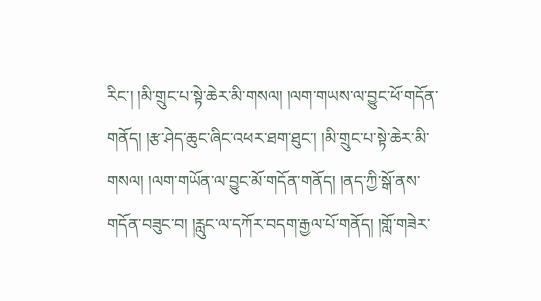རིང་། །མི་གྲུང་པ་སྟེ་ཆེར་མི་གསལ། །ལག་གཡས་ལ་བྱུང་ཕོ་གདོན་གནོད། །རྩ་ཤེད་ཆུང་ཞིང་འཕར་ཐག་ཐུང་། །མི་གྲུང་པ་སྟེ་ཆེར་མི་གསལ། །ལག་གཡོན་ལ་བྱུང་མོ་གདོན་གནོད། །ནད་ཀྱི་སྒོ་ནས་གདོན་བཟུང་བ། །རླུང་ལ་དཀོར་བདག་རྒྱལ་པོ་གནོད། །གློ་གཟེར་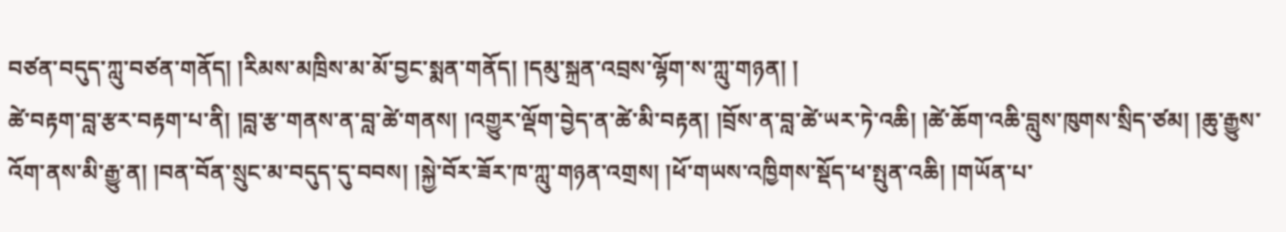བཙན་བདུད་ཀླུ་བཙན་གནོད། །རིམས་མཁྲིས་མ་མོ་བྱང་སྨན་གནོད། །དམུ་སྐྲན་འབྲས་ལྷོག་ས་ཀླུ་གཉན། །
ཚེ་བརྟག་བླ་རྩར་བརྟག་པ་ནི། །བླ་རྩ་གནས་ན་བླ་ཚེ་གནས། །འགྱུར་ལྡོག་བྱེད་ན་ཚེ་མི་བརྟན། །བྲོས་ན་བླ་ཚེ་ཡར་ཏེ་འཆི། །ཚེ་ཆོག་འཆི་བླུས་ཁུགས་སྲིད་ཙམ། །ཆུ་རྒྱུས་འོག་ནས་མི་རྒྱུ་ན། །བན་བོན་སྲུང་མ་བདུད་དུ་བབས། །སྐྱེ་བོར་ཟོར་ཁ་ཀླུ་གཉན་འགྲས། །ཕོ་གཡས་འཁྱིགས་སྡོད་ཕ་སྤུན་འཆི། །གཡོན་པ་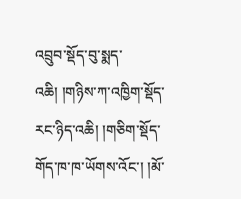འབྲུབ་སྡོད་བུ་སྨད་འཆི། །གཉིས་ཀ་འཁྱིག་སྡོད་རང་ཉིད་འཆི། །གཅིག་སྡོད་གོད་ཁ་ཁ་ཡོགས་འོང་། །མོ་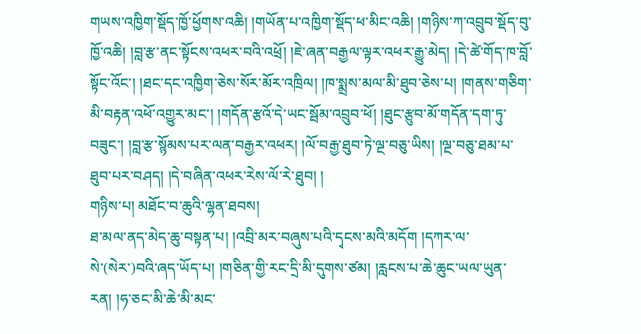གཡས་འཁྱིག་སྡོད་ཁྱོ་ཕྱོགས་འཆི། །གཡོན་པ་འཁྱིག་སྡོད་ཕ་མིང་འཆི། །གཉིས་ཀ་འབྲུབ་སྡོད་བུ་ཁྱོ་འཆི། །བླ་རྩ་ནང་སྟོངས་འཕར་བའི་འཕྲོ། །ཇེ་ཞན་བརྒྱལ་ལྟར་འཕར་རྒྱུ་མེད། །དེ་ཚེ་གོད་ཁ་བློ་སྟོང་འོང་། །ཐང་དང་འཁྱིག་ཅེས་སོར་མོར་འཁྲིལ། །ཁ་སྨྲས་མལ་མི་ཐུབ་ཅེས་པ། །གནས་གཅིག་མི་བརྟན་འཕོ་འགྱུར་མང་། །གདོན་རྩའོ་དེ་ཡང་སྦོམ་འབྲུབ་ཕོ། །ཐུང་རྩུབ་མོ་གདོན་དག་ཏུ་བཟུང་། །བླ་རྩ་སྙོམས་པར་ལན་བརྒྱར་འཕར། །ལོ་བརྒྱ་ཐུབ་ཏེ་ལྔ་བཅུ་ཡིས། །ལྔ་བཅུ་ཐམ་པ་ཐུབ་པར་བཤད། །དེ་བཞིན་འཕར་རེས་ལོ་རེ་ཐུབ། །
གཉིས་པ། མཐོང་བ་ཆུའི་ལྷན་ཐབས།
ཐ་མལ་ནད་མེད་ཆུ་བསྟན་པ། །འབྲི་མར་བཞུས་པའི་དྭངས་མའི་མདོག །དཀར་ལ་སེ་(སེར་)བའི་ཞད་ཡོད་པ། །གཅིན་གྱི་རང་དྲི་མི་དུགས་ཙམ། །རླངས་པ་ཆེ་ཆུང་ཡལ་ཡུན་རན། །ཧ་ཅང་མི་ཆེ་མི་མང་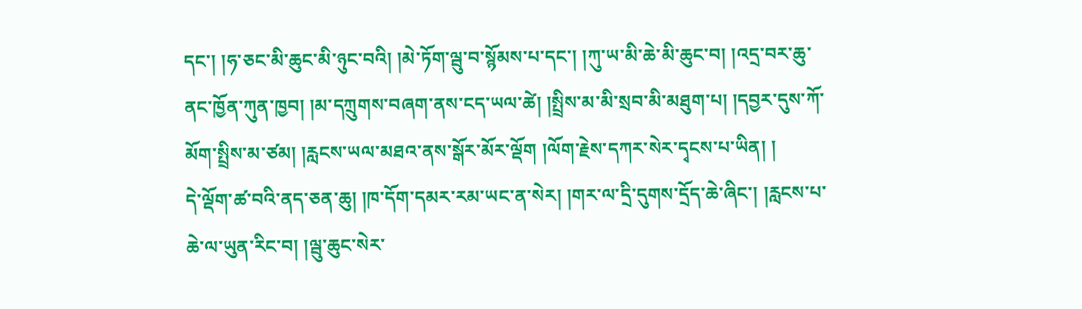དང་། །ཧ་ཅང་མི་ཆུང་མི་ཉུང་བའི། །མེ་ཏོག་ལྦུ་བ་སྙོམས་པ་དང་། །ཀུ་ཡ་མི་ཆེ་མི་ཆུང་བ། །འདྲ་བར་ཆུ་ནང་ཁྱོན་ཀུན་ཁྱབ། །མ་དཀྲུགས་བཞག་ནས་ངད་ཡལ་ཚེ། །སྤྲིས་མ་མི་སྲབ་མི་མཐུག་པ། །དབྱར་དུས་ཀོ་མོག་སྤྲིས་མ་ཙམ། །རླངས་ཡལ་མཐའ་ནས་སྒོར་མོར་ལྡོག །ལོག་རྗེས་དཀར་སེར་དྭངས་པ་ཡིན། །
དེ་ལྡོག་ཚ་བའི་ནད་ཅན་ཆུ། །ཁ་དོག་དམར་རམ་ཡང་ན་སེར། །གར་ལ་དྲི་དུགས་དྲོད་ཆེ་ཞིང་། །རླངས་པ་ཆེ་ལ་ཡུན་རིང་བ། །ལྦུ་ཆུང་སེར་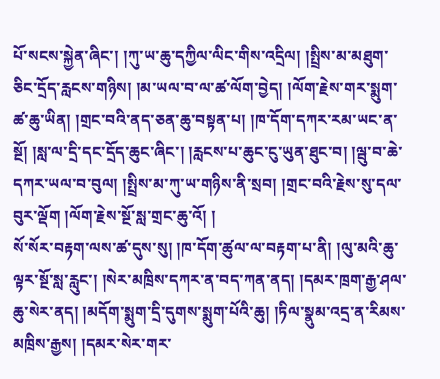པོ་སངས་སྐྱེན་ཞིང་། །ཀུ་ཡ་ཆུ་དཀྱིལ་ལིང་གིས་འདྲིལ། །སྤྲིས་མ་མཐུག་ཅིང་དྲོད་རླངས་གཉིས། །མ་ཡལ་བ་ལ་ཚ་ལོག་བྱེད། །ལོག་རྗེས་གར་སྨུག་ཚ་ཆུ་ཡིན། །གྲང་བའི་ནད་ཅན་ཆུ་བསྟན་པ། །ཁ་དོག་དཀར་རམ་ཡང་ན་སྔོ། །སླ་ལ་དྲི་དང་དྲོད་ཆུང་ཞིང་། །རླངས་པ་ཆུང་ངུ་ཡུན་ཐུང་བ། །ལྦུ་བ་ཆེ་དཀར་ཡལ་བ་བུལ། །སྤྲིས་མ་ཀུ་ཡ་གཉིས་ནི་སྲབ། །གྲང་བའི་རྗེས་སུ་དལ་བུར་ལྡོག །ལོག་རྗེས་སྔོ་སླ་གྲང་ཆུ་འོ། །
སོ་སོར་བརྟག་ལས་ཚ་དུས་སུ། །ཁ་དོག་ཚུལ་ལ་བརྟག་པ་ནི། །ལུ་མའི་ཆུ་ལྟར་སྔོ་སླ་རླུང་། །སེར་མཁྲིས་དཀར་ན་བད་ཀན་ནད། །དམར་ཁྲག་རྒྱ་ཤལ་ཆུ་སེར་ནད། །མདོག་སྨུག་དྲི་དུགས་སྨུག་པོའི་ཆུ། །ཏིལ་སྣུམ་འདྲ་ན་རིམས་མཁྲིས་རྒྱས། །དམར་སེར་གར་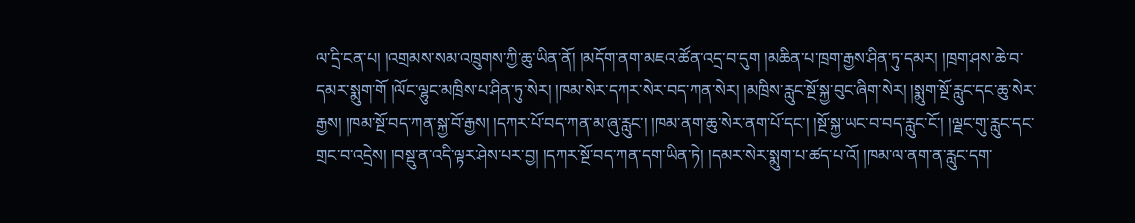ལ་དྲི་ངན་པ། །འགྲམས་སམ་འཁྲུགས་ཀྱི་ཆུ་ཡིན་ནོ། །མདོག་ནག་མཇའ་ཚོན་འདྲ་བ་དུག །མཆིན་པ་ཁྲག་རྒྱས་ཤིན་ཏུ་དམར། །ཁྲག་ཤས་ཆེ་བ་དམར་སྨུག་གོ །ལོང་ལྷུང་མཁྲིས་པ་ཤིན་ཏུ་སེར། །ཁམ་སེར་དཀར་སེར་བད་ཀན་སེར། །མཁྲིས་རླུང་སྔོ་སྐྱ་བུང་ཞིག་སེར། །སྨུག་སྔོ་རླུང་དང་ཆུ་སེར་རྒྱས། །ཁམ་སྔོ་བད་ཀན་སྐྱ་བོ་རྒྱས། །དཀར་པོ་བད་ཀན་མ་ཞུ་རླུང་། །ཁམ་ནག་ཆུ་སེར་ནག་པོ་དང་། །སྔོ་སྐྱ་ཡང་བ་བད་རླུང་ངོ་། །ལྗང་གུ་རླུང་དང་གྲང་བ་འདྲེས། །བསྡུ་ན་འདི་ལྟར་ཤེས་པར་བྱ། །དཀར་སྔོ་བད་ཀན་དག་ཡིན་ཏེ། །དམར་སེར་སྨུག་པ་ཚད་པ་འོ། །ཁམ་ལ་ནག་ན་རླུང་དག་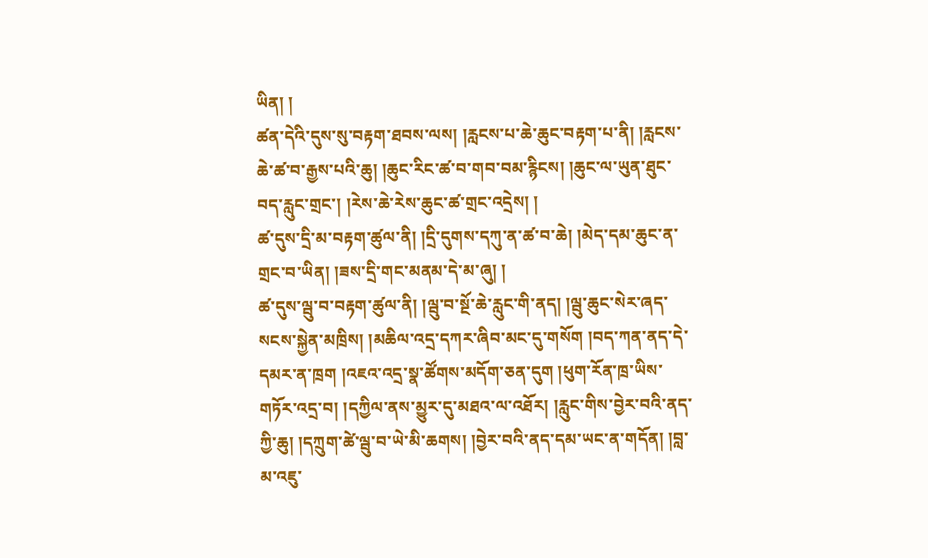ཡིན། །
ཚན་དེའི་དུས་སུ་བརྟག་ཐབས་ལས། །རླངས་པ་ཆེ་ཆུང་བརྟག་པ་ནི། །རླངས་ཆེ་ཚ་བ་རྒྱས་པའི་ཆུ། །ཆུང་རིང་ཚ་བ་གབ་བམ་རྙིངས། །ཆུང་ལ་ཡུན་ཐུང་བད་རླུང་གྲང་། །རེས་ཆེ་རེས་ཆུང་ཚ་གྲང་འདྲེས། །
ཚ་དུས་དྲི་མ་བརྟག་ཚུལ་ནི། །དྲི་དུགས་དཀུ་ན་ཚ་བ་ཆེ། །མེད་དམ་ཆུང་ན་གྲང་བ་ཡིན། །ཟས་དྲི་གང་མནམ་དེ་མ་ཞུ། །
ཚ་དུས་ལྦུ་བ་བརྟག་ཚུལ་ནི། །ལྦུ་བ་སྔོ་ཆེ་རླུང་གི་ནད། །ལྦུ་ཆུང་སེར་ཞད་སངས་སྐྱེན་མཁྲིས། །མཆིལ་འདྲ་དཀར་ཞིབ་མང་དུ་གསོག །བད་ཀན་ནད་དེ་དམར་ན་ཁྲག །འཇའ་འདྲ་སྣ་ཚོགས་མདོག་ཅན་དུག །ཕུག་རོན་ཁྲ་ཡིས་གཏོར་འདྲ་བ། །དཀྱིལ་ནས་མྱུར་དུ་མཐའ་ལ་འཐོར། །རླུང་གིས་བྱེར་བའི་ནད་ཀྱི་ཆུ། །དཀྲུག་ཚེ་ལྦུ་བ་ཡེ་མི་ཆགས། །བྱེར་བའི་ནད་དམ་ཡང་ན་གདོན། །བླ་མ་འཇུ་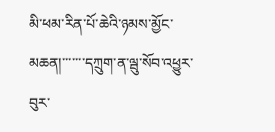མི་ཕམ་རིན་པོ་ཆེའི་ཉམས་མྱོང་མཆན།་་་་་་་དཀྲུག་ན་ལྦུ་སོབ་འཕྱུར་བུར་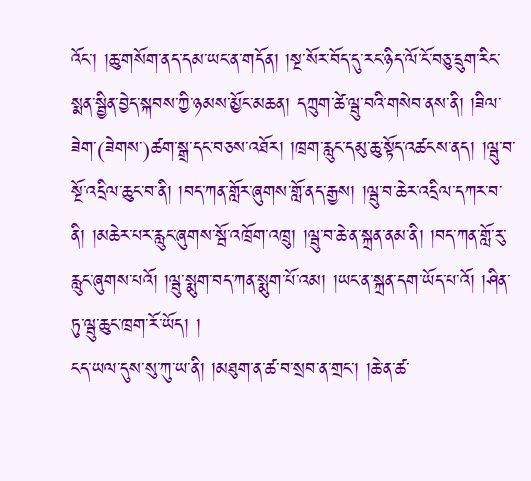འོང་། །ཆུ་གསོག་ནད་དམ་ཡང་ན་གདོན། །སྔ་སོར་བོད་དུ་རང་ཉིད་ལོ་ངོ་བཅུ་དྲུག་རིང་སྨན་སྦྱིན་བྱེད་སྐབས་ཀྱི་ཉམས་མྱོང་མཆན། དཀྲུག་ཚེ་ལྦུ་བའི་གསེབ་ནས་ནི། །ཟིལ་ཟེག་(ཟེགས་)ཚག་སྒྲ་དང་བཅས་འཐོར། །ཁྲག་རླུང་དམུ་ཆུ་སྟོད་འཚངས་ནད། །ལྦུ་བ་སྔོ་འདྲིལ་ཆུང་བ་ནི། །བད་ཀན་གློར་ཞུགས་གློ་ནད་རྒྱས། །ལྦུ་བ་ཆེར་འདྲིལ་དཀར་བ་ནི། །མཆེར་པར་རླུང་ཞུགས་སྦོ་འཁྲོག་འཁྲུ། །ལྦུ་བ་ཆེ་ན་སྐྲན་ནམ་ནི། །བད་ཀན་གློ་རུ་རླུང་ཞུགས་པའོ། །ལྦུ་སྨུག་བད་ཀན་སྨུག་པོ་འམ། །ཡང་ན་སྐྲན་དག་ཡོད་པ་འོ། །ཤིན་ཏུ་ལྦུ་ཆུང་ཁྲག་རོ་ཡོད། །
ངད་ཡལ་དུས་སུ་ཀུ་ཡ་ནི། །མཐུག་ན་ཚ་བ་སྲབ་ན་གྲང་། །ཆེ་ན་ཚ་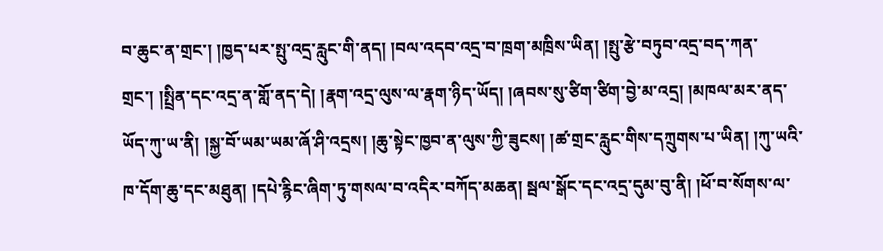བ་ཆུང་ན་གྲང་། །ཁྱད་པར་སྤུ་འདྲ་རླུང་གི་ནད། །བལ་འདབ་འདྲ་བ་ཁྲག་མཁྲིས་ཡིན། །སྤུ་རྩེ་བཏུབ་འདྲ་བད་ཀན་གྲང་། །སྤྲིན་དང་འདྲ་ན་གློ་ནད་དེ། །རྣག་འདྲ་ལུས་ལ་རྣག་ཉིད་ཡོད། །ཞབས་སུ་ཙིག་ཙིག་བྱེ་མ་འདྲ། །མཁལ་མར་ནད་ཡོད་ཀུ་ཡ་ནི། །སྐྱ་བོ་ཡམ་ཡམ་ཞོ་ཤི་འདྲས། །ཆུ་སྟེང་ཁྱབ་ན་ལུས་ཀྱི་ཟུངས། །ཚ་གྲང་རླུང་གིས་དཀྲུགས་པ་ཡིན། །ཀུ་ཡའི་ཁ་དོག་ཆུ་དང་མཐུན། །དཔེ་རྙིང་ཞིག་ཏུ་གསལ་བ་འདིར་བཀོད་མཆན། སྦལ་སྒོང་དང་འདྲ་དུམ་བུ་ནི། །ཕོ་བ་སོགས་ལ་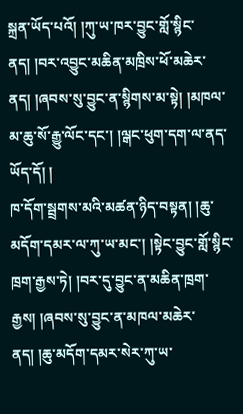སྐྲན་ཡོད་པའོ། །ཀུ་ཡ་ཁར་བྱུང་གློ་སྙིང་ནད། །བར་འབྱུང་མཆིན་མཁྲིས་ཕོ་མཆེར་ནད། །ཞབས་སུ་བྱུང་ན་སྙིགས་མ་སྟེ། །མཁལ་མ་ཆུ་སོ་རྒྱུ་ལོང་དང་། །ལྒང་ཕུག་དག་ལ་ནད་ཡོད་དོ། །
ཁ་དོག་སྦྲགས་མའི་མཚན་ཉིད་བསྟན། །ཆུ་མདོག་དམར་ལ་ཀུ་ཡ་མང་། །སྟེང་བྱུང་གློ་སྙིང་ཁྲག་རྒྱས་ཏེ། །བར་དུ་བྱུང་ན་མཆིན་ཁྲག་རྒྱས། །ཞབས་སུ་བྱུང་ན་མཁལ་མཆེར་ནད། །ཆུ་མདོག་དམར་སེར་ཀུ་ཡ་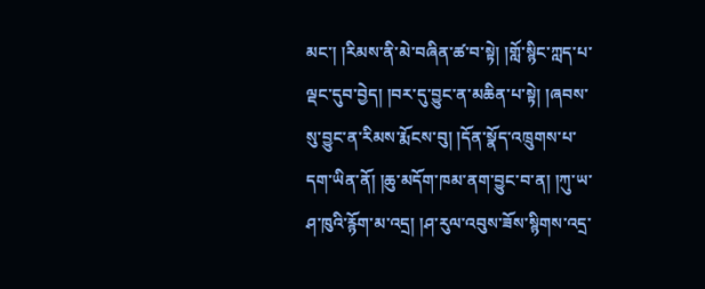མང་། །རིམས་ནི་མེ་བཞིན་ཚ་བ་སྟེ། །གློ་སྙིང་ཀླད་པ་ལྡང་དུབ་བྱེད། །བར་དུ་བྱུང་ན་མཆིན་པ་སྟེ། །ཞབས་སུ་བྱུང་ན་རིམས་རྨོངས་བུ། །དོན་སྣོད་འཁྲུགས་པ་དག་ཡིན་ནོ། །ཆུ་མདོག་ཁམ་ནག་བྱུང་བ་ན། །ཀུ་ཡ་ཤ་ཁུའི་རྙོག་མ་འདྲ། །ཤ་རུལ་འབུས་ཟོས་སྙིགས་འདྲ་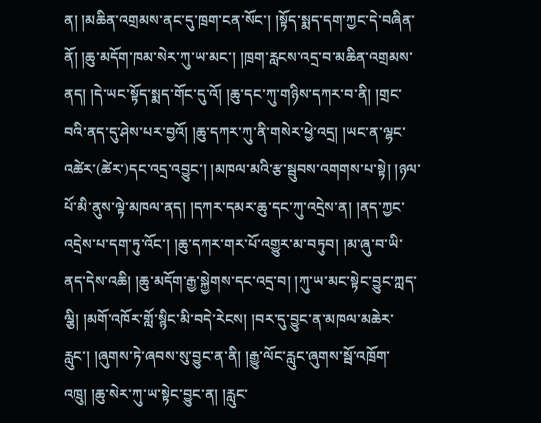ན། །མཆིན་འགྲམས་ནང་དུ་ཁྲག་ངན་སོང་། །སྟོད་སྨད་དག་ཀྱང་དེ་བཞིན་ནོ། །ཆུ་མདོག་ཁམ་སེར་ཀུ་ཡ་མང་། །ཁྲག་རླངས་འདྲ་བ་མཆིན་འགྲམས་ནད། །དེ་ཡང་སྟོད་སྨད་གོང་དུ་འོ། །ཆུ་དང་ཀུ་གཉིས་དཀར་བ་ནི། །གྲང་བའི་ནད་དུ་ཤེས་པར་བྱའོ། །ཆུ་དཀར་ཀུ་ནི་གསེར་ཕྱེ་འདྲ། །ཡང་ན་ལྷང་འཚེར་(ཚེར་)དང་འདྲ་འབྱུང་། །མཁལ་མའི་རྩ་སྦུབས་འགགས་པ་སྟེ། །ཉལ་པོ་མི་ནུས་ལྟེ་མཁལ་ནད། །དཀར་དམར་ཆུ་དང་ཀུ་འདྲེས་ན། །ནད་ཀྱང་འདྲེས་པ་དག་ཏུ་འོང་། །ཆུ་དཀར་གར་པོ་འགྱུར་མ་བཏུབ། །མ་ཞུ་བ་ཡི་ནད་དེས་འཆི། །ཆུ་མདོག་རྒྱ་སྐྱེགས་དང་འདྲ་བ། །ཀུ་ཡ་མང་སྟེང་བྱུང་ཀླད་ལྕི། །མགོ་འཁོར་གློ་སྙིང་མི་བདེ་རེངས། །བར་དུ་བྱུང་ན་མཁལ་མཆེར་རླུང་། །ཞུགས་ཏེ་ཞབས་སུ་བྱུང་ན་ནི། །རྒྱུ་ལོང་རླུང་ཞུགས་སྦོ་འཁྲོག་འཁྲུ། །ཆུ་སེར་ཀུ་ཡ་སྟེང་བྱུང་ན། །རླུང་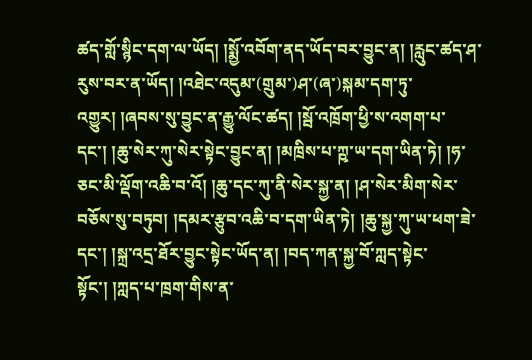ཚད་གློ་སྙིང་དག་ལ་ཡོད། །སྨྱོ་འབོག་ནད་ཡོད་བར་བྱུང་ན། །རླུང་ཚད་ཤ་རུས་བར་ན་ཡོད། །འཐེང་འདུམ་(གྲུམ་)ཤ་(ཞ་)སྐམ་དག་ཏུ་འགྱུར། །ཞབས་སུ་བྱུང་ན་རྒྱུ་ལོང་ཚད། །སྦོ་འཁྲོག་ཕྱི་ས་འགག་པ་དང་། །ཆུ་སེར་ཀུ་སེར་སྟེང་བྱུང་ན། །མཁྲིས་པ་ཀྵ་ཡ་དག་ཡིན་ཏེ། །ཧ་ཅང་མི་ལྡོག་འཆི་བ་འོ། །ཆུ་དང་ཀུ་ནི་སེར་སྐྱ་ན། །ཤ་སེར་མིག་སེར་བཅོས་སུ་བཏུབ། །དམར་རྩུབ་འཆི་བ་དག་ཡིན་ཏེ། །ཆུ་སྐྱ་ཀུ་ཡ་ཕག་ཟེ་དང་། །སྐྲ་འདྲ་ཐོར་བྱུང་སྟེང་ཡོད་ན། །བད་ཀན་སྐྱ་བོ་ཀླད་སྟེང་སྟོང་། །ཀླད་པ་ཁྲག་གིས་ན་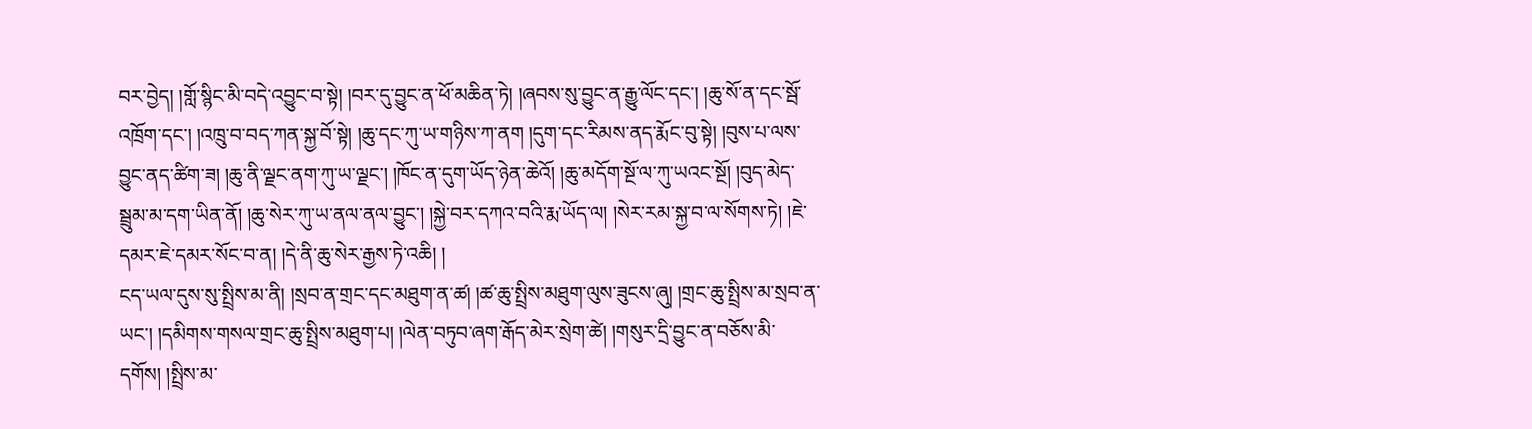བར་བྱེད། །གློ་སྙིང་མི་བདེ་འབྱུང་བ་སྟེ། །བར་དུ་བྱུང་ན་ཕོ་མཆིན་ཏེ། །ཞབས་སུ་བྱུང་ན་རྒྱུ་ལོང་དང་། །ཆུ་སོ་ན་དང་སྦོ་འཁྲོག་དང་། །འཁྲུ་བ་བད་ཀན་སྐྱ་བོ་སྟེ། །ཆུ་དང་ཀུ་ཡ་གཉིས་ཀ་ནག །དུག་དང་རིམས་ནད་རྨོང་བུ་སྟེ། །བུས་པ་ལས་བྱུང་ནད་ཚིག་ཟ། །ཆུ་ནི་ལྗང་ནག་ཀུ་ཡ་ལྗང་། །ཁོང་ན་དུག་ཡོད་ཉེན་ཆེའོ། །ཆུ་མདོག་སྔོ་ལ་ཀུ་ཡའང་སྔོ། །བུད་མེད་སྦྲུམ་མ་དག་ཡིན་ནོ། །ཆུ་སེར་ཀུ་ཡ་ནལ་ནལ་བྱུང་། །སྐྱེ་བར་དཀའ་བའི་རྨ་ཡོད་ལ། །སེར་རམ་སྐྱ་བ་ལ་སོགས་ཏེ། །ཇེ་དམར་ཇེ་དམར་སོང་བ་ན། །དེ་ནི་ཆུ་སེར་རྒྱས་ཏེ་འཆི། །
ངད་ཡལ་དུས་སུ་སྤྲིས་མ་ནི། །སྲབ་ན་གྲང་དང་མཐུག་ན་ཚ། །ཚ་ཆུ་སྤྲིས་མཐུག་ལུས་ཟུངས་ཞུ། །གྲང་ཆུ་སྤྲིས་མ་སྲབ་ན་ཡང་། །དམིགས་གསལ་གྲང་ཆུ་སྤྲིས་མཐུག་པ། །ལེན་བཏུབ་ཞག་རྒོད་མེར་སྲེག་ཚེ། །གསུར་དྲི་བྱུང་ན་བཅོས་མི་དགོས། །སྤྲིས་མ་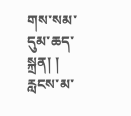གས་སམ་དུམ་ཆད་སྐྲན། །
རླངས་མ་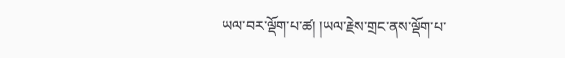ཡལ་བར་ལྡོག་པ་ཚ། །ཡལ་རྗེས་གྲང་ནས་ལྡོག་པ་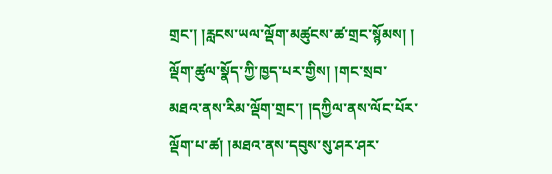གྲང་། །རླངས་ཡལ་ལྡོག་མཚུངས་ཚ་གྲང་སྙོམས། །
ལྡོག་ཚུལ་སྣོད་ཀྱི་ཁྱད་པར་གྱིས། །གང་སྲབ་མཐའ་ནས་རིམ་ལྡོག་གྲང་། །དཀྱིལ་ནས་ལོང་པོར་ལྡོག་པ་ཚ། །མཐའ་ནས་དབུས་སུ་ཤར་ཤར་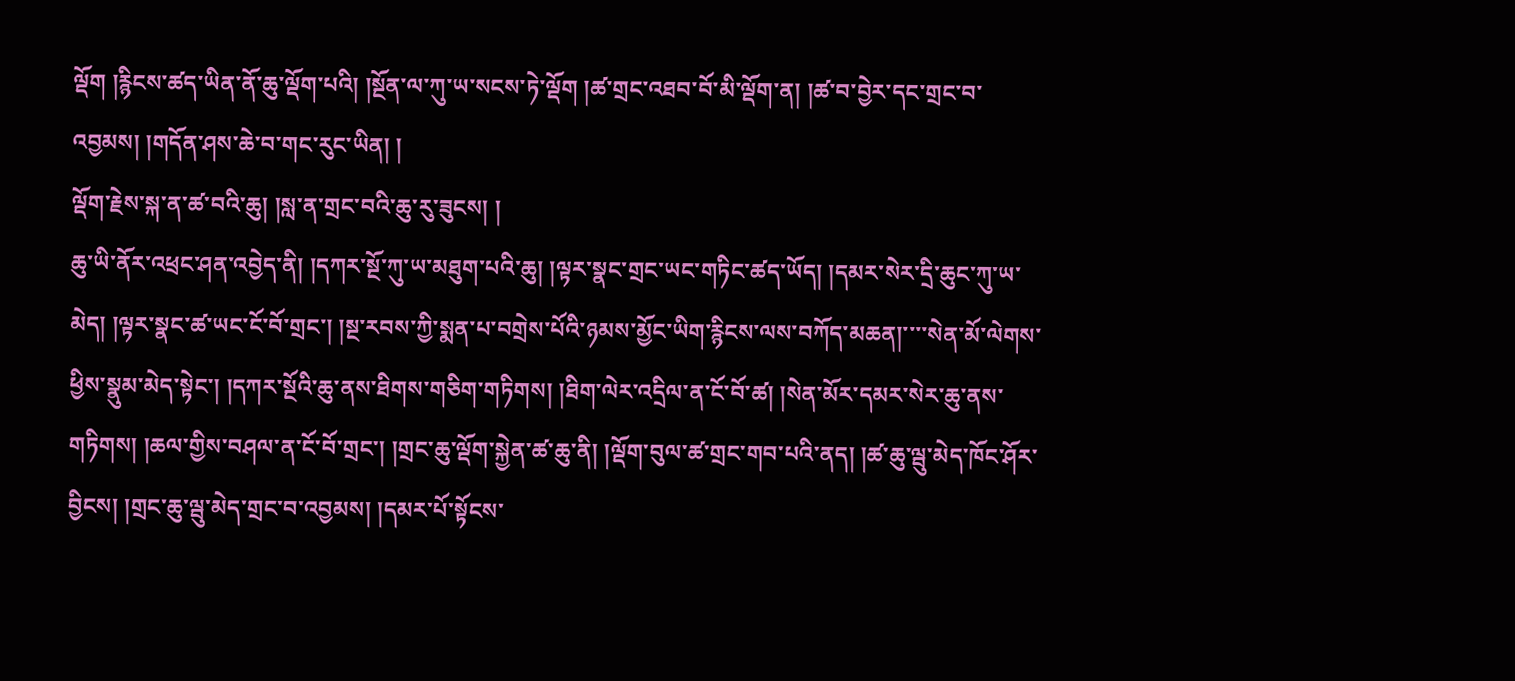ལྡོག །རྙིངས་ཚད་ཡིན་ནོ་ཆུ་ལྡོག་པའི། །སྔོན་ལ་ཀུ་ཡ་སངས་ཏེ་ལྡོག །ཚ་གྲང་འཐབ་བོ་མི་ལྡོག་ན། །ཚ་བ་བྱེར་དང་གྲང་བ་འབྱམས། །གདོན་ཤས་ཆེ་བ་གང་རུང་ཡིན། །
ལྡོག་རྗེས་སྐ་ན་ཚ་བའི་ཆུ། །སླ་ན་གྲང་བའི་ཆུ་རུ་ཟུངས། །
ཆུ་ཡི་ནོར་འཕྲང་ཤན་འབྱེད་ནི། །དཀར་སྔོ་ཀུ་ཡ་མཐུག་པའི་ཆུ། །ལྟར་སྣང་གྲང་ཡང་གཏིང་ཚད་ཡོད། །དམར་སེར་དྲི་ཆུང་ཀུ་ཡ་མེད། །ལྟར་སྣང་ཚ་ཡང་ངོ་བོ་གྲང་། །སྔ་རབས་ཀྱི་སྨན་པ་བགྲེས་པོའི་ཉམས་མྱོང་ཡིག་རྙིངས་ལས་བཀོད་མཆན།་་་་སེན་མོ་ལེགས་ཕྱིས་སྣུམ་མེད་སྟེང་། །དཀར་སྔོའི་ཆུ་ནས་ཐིགས་གཅིག་གཏིགས། །ཐིག་ལེར་འདྲིལ་ན་ངོ་བོ་ཚ། །སེན་མོར་དམར་སེར་ཆུ་ནས་གཏིགས། །ཆལ་གྱིས་བཤལ་ན་ངོ་བོ་གྲང་། །གྲང་ཆུ་ལྡོག་སྐྱེན་ཚ་ཆུ་ནི། །ལྡོག་བུལ་ཚ་གྲང་གབ་པའི་ནད། །ཚ་ཆུ་ལྦུ་མེད་ཁོང་ཤོར་བྱིངས། །གྲང་ཆུ་ལྦུ་མེད་གྲང་བ་འབྱམས། །དམར་པོ་སྟོངས་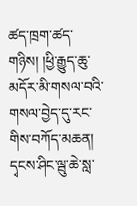ཚད་ཁྲག་ཚད་གཉིས། །ཕྱི་རྒྱུད་ཆུ་མདོར་མི་གསལ་བའི་གསལ་བྱེད་དུ་རང་གིས་བཀོད་མཆན། དྭངས་ཤིང་ལྦུ་ཆེ་སླ་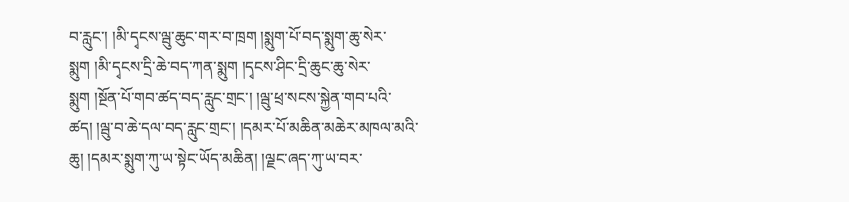བ་རླུང་། །མི་དྭངས་ལྦུ་ཆུང་གར་བ་ཁྲག །སྨུག་པོ་བད་སྨུག་ཆུ་སེར་སྨུག །མི་དྭངས་དྲི་ཆེ་བད་ཀན་སྨུག །དྭངས་ཤིང་དྲི་ཆུང་ཆུ་སེར་སྨུག །སྔོན་པོ་གབ་ཚད་བད་རླུང་གྲང་། །ལྦུ་ཕྲ་སངས་སྐྱེན་གབ་པའི་ཚད། །ལྦུ་བ་ཆེ་དལ་བད་རླུང་གྲང་། །དམར་པོ་མཆིན་མཆེར་མཁལ་མའི་ཆུ། །དམར་སྨུག་ཀུ་ཡ་སྟེང་ཡོད་མཆིན། །ལྗང་ཞད་ཀུ་ཡ་བར་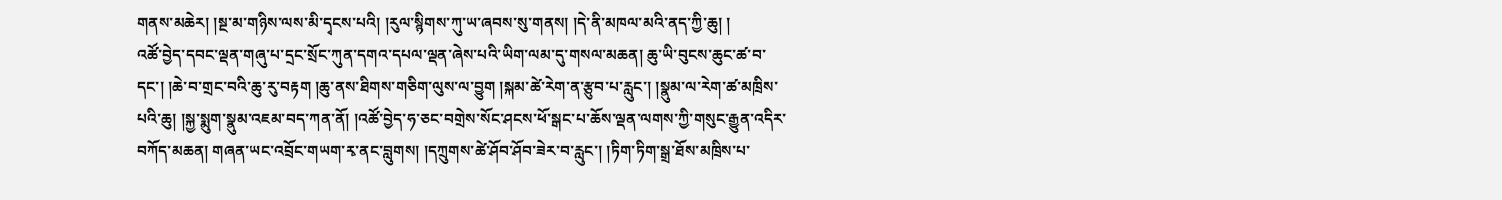གནས་མཆེར། །སྔ་མ་གཉིས་ལས་མི་དྭངས་པའི། །རུལ་སྙིགས་ཀུ་ཡ་ཞབས་སུ་གནས། །དེ་ནི་མཁལ་མའི་ནད་ཀྱི་ཆུ། །
འཚོ་བྱེད་དབང་ལྡན་གཞུ་པ་དྲང་སྲོང་ཀུན་དགའ་དཔལ་ལྡན་ཞེས་པའི་ཡིག་ལམ་དུ་གསལ་མཆན། ཆུ་ཡི་བུངས་ཆུང་ཚ་བ་དང་། །ཆེ་བ་གྲང་བའི་ཆུ་རུ་བརྟག །ཆུ་ནས་ཐིགས་གཅིག་ལུས་ལ་བྱུག །སྐམ་ཚེ་རེག་ན་རྩུབ་པ་རླུང་། །སྣུམ་ལ་རེག་ཚ་མཁྲིས་པའི་ཆུ། །སྐྱ་སྨུག་སྣུམ་འཇམ་བད་ཀན་ནོ། །འཚོ་བྱེད་ཧ་ཅང་བགྲེས་སོང་ཤངས་ཕོ་སྒང་པ་ཆོས་ལྡན་ལགས་ཀྱི་གསུང་རྒྱུན་འདིར་བཀོད་མཆན། གཞན་ཡང་འབྲོང་གཡག་རྭ་ནང་བླུགས། །དཀྲུགས་ཚེ་ཤོབ་ཤོབ་ཟེར་བ་རླུང་། །ཏིག་ཏིག་སྒྲ་ཐོས་མཁྲིས་པ་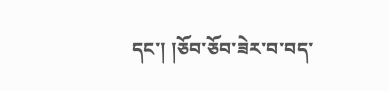དང་། །ཅོབ་ཅོབ་ཟེར་བ་བད་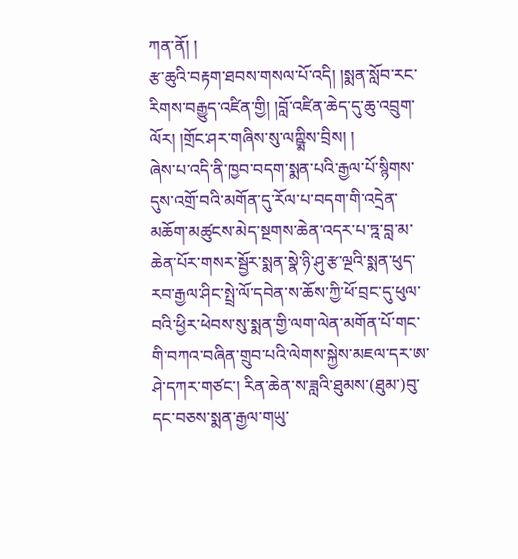ཀན་ནོ། །
རྩ་ཆུའི་བརྟག་ཐབས་གསལ་པོ་འདི། །སྨན་སློབ་རང་རིགས་བརྒྱུད་འཛིན་གྱི། །བློ་འཛིན་ཆེད་དུ་ཆུ་འབྲུག་ལོར། །གྲོང་ཤར་གཞིས་སུ་ལཀྵྨིས་བྲིས། །
ཞེས་པ་འདི་ནི་ཁྱབ་བདག་སྨན་པའི་རྒྱལ་པོ་སྙིགས་དུས་འགྲོ་བའི་མགོན་དུ་རོལ་པ་བདག་གི་འདྲེན་མཆོག་མཚུངས་མེད་སྔགས་ཆེན་འདར་པ་ཏྰ་བླ་མ་ཆེན་པོར་གསར་སྦྱོར་སྨན་སྣེ་ཉི་ཤུ་རྩ་ལྔའི་སྨན་ཕུད་རབ་རྒྱལ་ཤིང་སྤྲེ་ལོ་དབེན་ས་ཆོས་ཀྱི་ཕོ་བྲང་དུ་ཕུལ་བའི་ཕྱིར་ཕེབས་སུ་སྨན་གྱི་ལག་ལེན་མགོན་པོ་གང་གི་བཀའ་བཞིན་གྲུབ་པའི་ལེགས་སྐྱེས་མཇལ་དར་ཨ་ཤེ་དཀར་གཙང་། རིན་ཆེན་ས་ཟླའི་ཐུམས་(ཐུམ་)བུ་དང་བཅས་སྨན་རྒྱལ་གཡུ་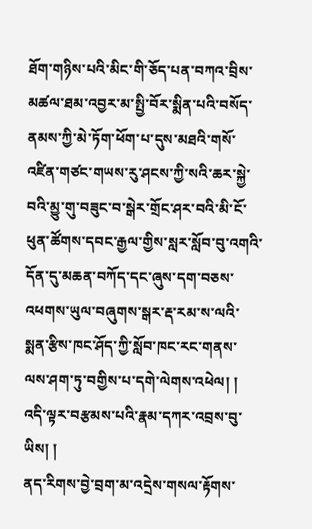ཐོག་གཉིས་པའི་མིང་གི་ཅོད་པན་བཀའ་བྲིས་མཚལ་ཐམ་འབྱར་མ་སྤྱི་བོར་སྨིན་པའི་བསོད་ནམས་ཀྱི་མེ་ཏོག་ཕོག་པ་དུས་མཐའི་གསོ་འཛིན་གཙང་གཡས་རུ་ཤངས་ཀྱི་སའི་ཆར་སྐྱེ་བའི་མྱུ་གུ་བཟུང་བ་སྒེར་གྲོང་ཤར་བའི་མི་ངོ་ཕུན་ཚོགས་དབང་རྒྱལ་གྱིས་སླར་སློབ་བུ་འགའི་དོན་དུ་མཆན་བཀོད་དང་ཞུས་དག་བཅས་འཕགས་ཡུལ་བཞུགས་སྒར་རྡ་རམ་ས་ལའི་སྨན་རྩིས་ཁང་ཤོད་ཀྱི་སློབ་ཁང་རང་གནས་ལས་ཤག་ཏུ་བགྱིས་པ་དགེ་ལེགས་འཕེལ། །
འདི་ལྟར་བརྩམས་པའི་རྣམ་དཀར་འབྲས་བུ་ཡིས། །
ནད་རིགས་བྱེ་བྲག་མ་འདྲེས་གསལ་རྟོགས་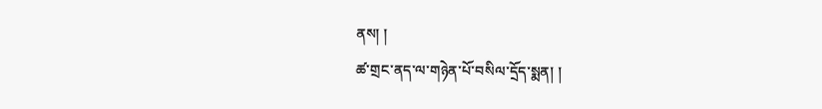ནས། །
ཚ་གྲང་ནད་ལ་གཉེན་པོ་བསིལ་དྲོད་སྨན། །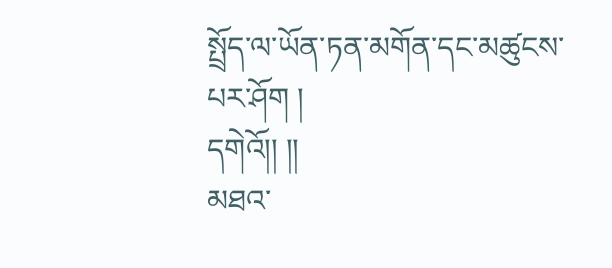སྤྲོད་ལ་ཡོན་ཏན་མགོན་དང་མཚུངས་པར་ཤོག །
དགེའོ།། །།
མཐའ་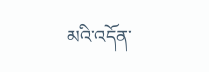མའི་འདོན་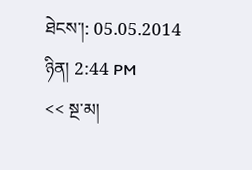ཐེངས་།: 05.05.2014 ཉིན། 2:44 PM
<< སྔ་མ།